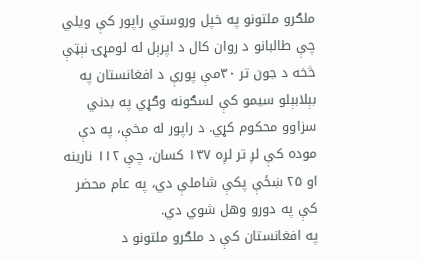ملګرو ملتونو په خپل وروستي راپور کې ویلي چې طالبانو د روان کال د اپرېل له لومړۍ نېټې څخه د جون تر ۳۰مې پورې د افغانستان په بېلابېلو سیمو کې لسګونه وګړي په بدني سزاوو محکوم کړي. د راپور له مخې، په دې موده کې لږ تر لږه ۱۳۷ کسان، چې ۱۱۲ نارینه او ۲۵ ښځې پکې شاملې دي، په عام محضر کې په دورو وهل شوي دي.
په افغانستان کې د ملګرو ملتونو د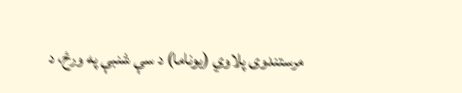مرستندوی پلاوي (یوناما) د سې شنبې په ورځ، د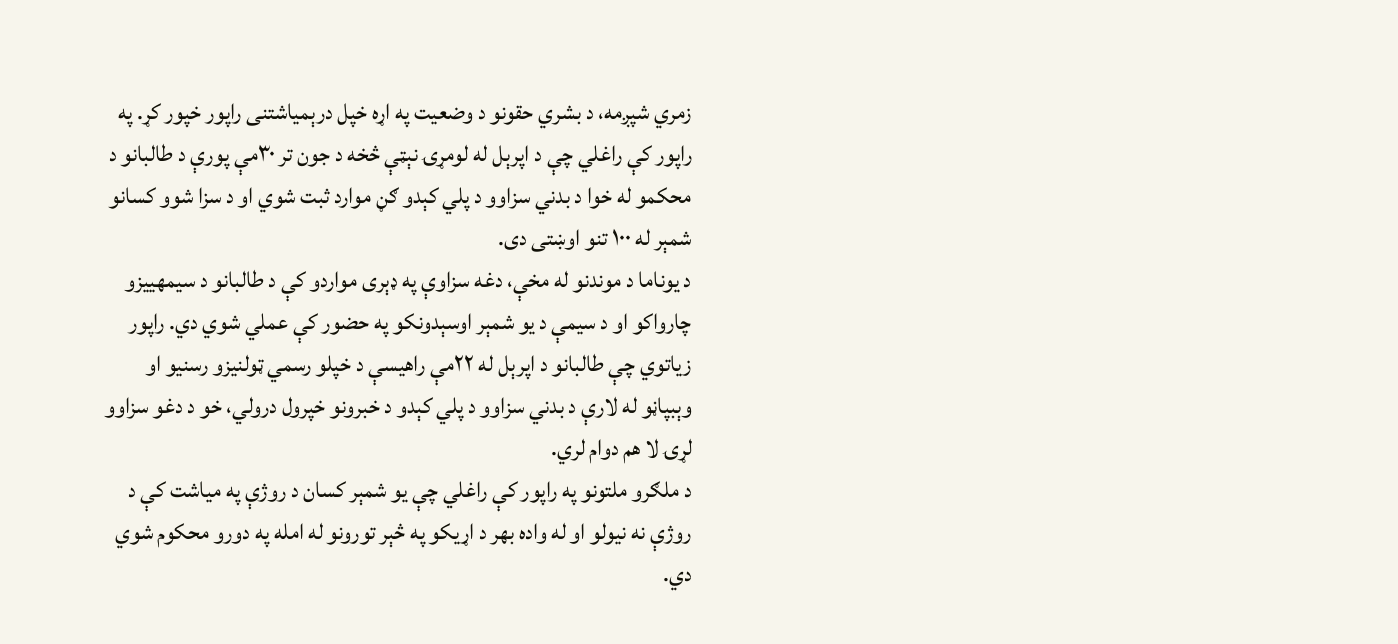زمري شپږمه، د بشري حقونو د وضعیت په اړه خپل درېمیاشتنی راپور خپور کړ. په راپور کې راغلي چې د اپرېل له لومړۍ نېټې څخه د جون تر ۳۰مې پورې د طالبانو د محکمو له خوا د بدني سزاوو د پلي کېدو ګڼ موارد ثبت شوي او د سزا شوو کسانو شمېر له ۱۰۰ تنو اوښتی دی.
د یوناما د موندنو له مخې، دغه سزاوې په ډېری مواردو کې د طالبانو د سیمهییزو چارواکو او د سیمې د یو شمېر اوسېدونکو په حضور کې عملي شوي دي. راپور زیاتوي چې طالبانو د اپرېل له ۲۲مې راهیسې د خپلو رسمي ټولنیزو رسنیو او وېبپاڼو له لارې د بدني سزاوو د پلي کېدو د خبرونو خپرول درولي، خو د دغو سزاوو لړۍ لا هم دوام لري.
د ملګرو ملتونو په راپور کې راغلي چې یو شمېر کسان د روژې په میاشت کې د روژې نه نیولو او له واده بهر د اړیکو په څېر تورونو له امله په دورو محکوم شوي دي.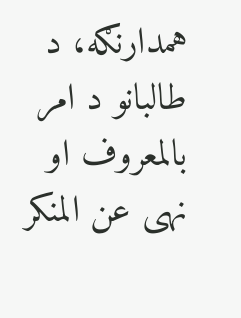همدارنګه، د طالبانو د امر بالمعروف او نهی عن المنکر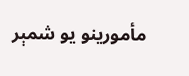مأمورینو یو شمېر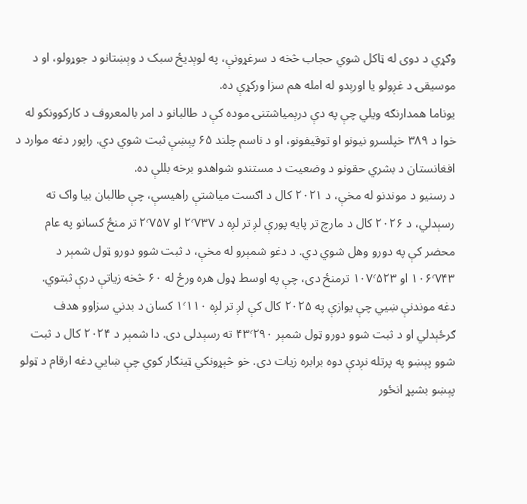وګړي د دوی له ټاکل شوي حجاب څخه د سرغړونې، په لوېدیځ سبک د وېښتانو د جوړولو، او د موسیقۍ د غږولو یا اورېدو له امله هم سزا ورکړې ده.
یوناما همدارنګه ویلي چې په دې درېمیاشتنۍ موده کې د طالبانو د امر بالمعروف د کارکوونکو له خوا د ۳۸۹ خپلسرو نیونو او توقیفونو، او د ناسم چلند ۶۵ پېښې ثبت شوي دي. راپور دغه موارد د افغانستان د بشري حقونو د وضعیت د مستندو شواهدو برخه بللې ده.
د رسنیو د موندنو له مخې، د ۲۰۲۱ کال د اګست میاشتې راهیسې، چې طالبان بیا واک ته رسېدلي، د ۲۰۲۶ کال د مارچ تر پایه پورې لږ تر لږه د ۲٬۷۳۷ او ۲٬۷۵۷ تر منځ کسانو په عام محضر کې په دورو وهل شوي دي. د دغو شمېرو له مخې، د ثبت شوو دورو ټول شمېر د ۱۰۶٬۷۴۳ او ۱۰۷٬۵۲۳ ترمنځ دی، چې په اوسط ډول هره ورځ له ۶۰ څخه زیاتې درې ثبتوي.
دغه موندنې ښيي چې یوازې په ۲۰۲۵ کال کې لږ تر لږه ۱٬۱۱۰ کسان د بدني سزاوو هدف ګرځېدلي او د ثبت شوو دورو ټول شمېر ۴۳٬۲۹۰ ته رسېدلی دی. دا شمېر د ۲۰۲۴ کال د ثبت شوو پېښو په پرتله نږدې دوه برابره زیات دی. خو څېړونکي ټینګار کوي چې ښايي دغه ارقام د ټولو پېښو بشپړ انځور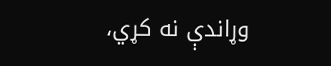وړاندې نه کړي،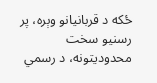ځکه د قربانیانو وېره، پر رسنیو سخت محدودیتونه، د رسمي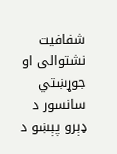شفافیت نشتوالی او جوړښتي سانسور د ډېرو پېښو د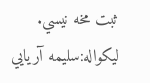ثبت مخه نیسي.
لیکواله:سلیمه آریایي